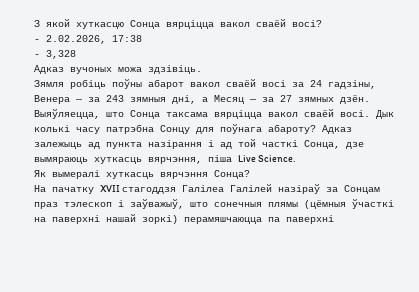З якой хуткасцю Сонца вярціцца вакол сваёй восі?
- 2.02.2026, 17:38
- 3,328
Адказ вучоных можа здзівіць.
Зямля робіць поўны абарот вакол сваёй восі за 24 гадзіны, Венера — за 243 зямныя дні, а Месяц — за 27 зямных дзён. Выяўляецца, што Сонца таксама вярціцца вакол сваёй восі. Дык колькі часу патрэбна Сонцу для поўнага абароту? Адказ залежыць ад пункта назірання і ад той часткі Сонца, дзе вымяраюць хуткасць вярчэння, піша Live Science.
Як вымералі хуткасць вярчэння Сонца?
На пачатку XVII стагоддзя Галілеа Галілей назіраў за Сонцам праз тэлескоп і заўважыў, што сонечныя плямы (цёмныя ўчасткі на паверхні нашай зоркі) перамяшчаюцца па паверхні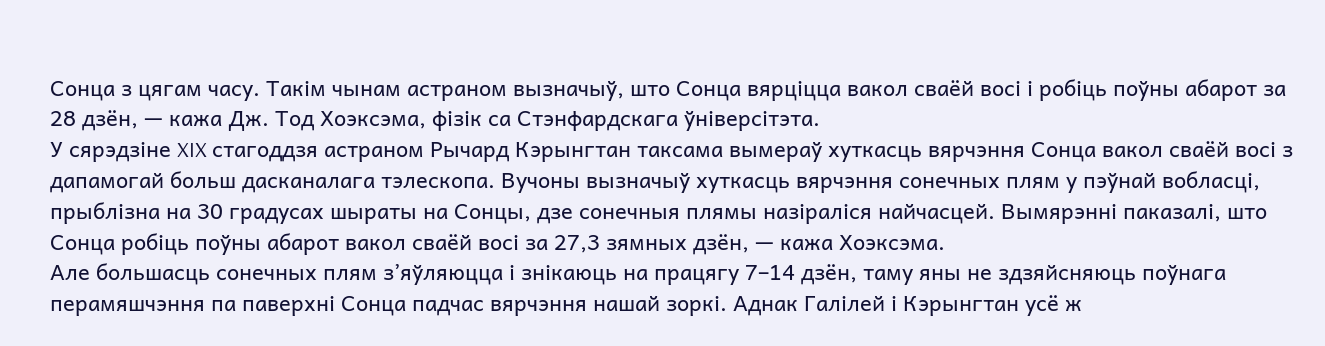Сонца з цягам часу. Такім чынам астраном вызначыў, што Сонца вярціцца вакол сваёй восі і робіць поўны абарот за 28 дзён, — кажа Дж. Тод Хоэксэма, фізік са Стэнфардскага ўніверсітэта.
У сярэдзіне XIX стагоддзя астраном Рычард Кэрынгтан таксама вымераў хуткасць вярчэння Сонца вакол сваёй восі з дапамогай больш дасканалага тэлескопа. Вучоны вызначыў хуткасць вярчэння сонечных плям у пэўнай вобласці, прыблізна на 30 градусах шыраты на Сонцы, дзе сонечныя плямы назіраліся найчасцей. Вымярэнні паказалі, што Сонца робіць поўны абарот вакол сваёй восі за 27,3 зямных дзён, — кажа Хоэксэма.
Але большасць сонечных плям з’яўляюцца і знікаюць на працягу 7–14 дзён, таму яны не здзяйсняюць поўнага перамяшчэння па паверхні Сонца падчас вярчэння нашай зоркі. Аднак Галілей і Кэрынгтан усё ж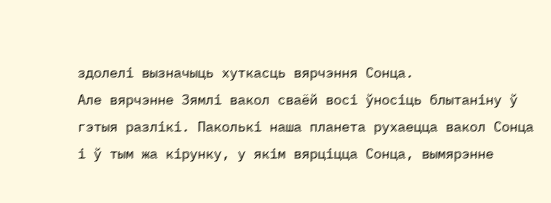здолелі вызначыць хуткасць вярчэння Сонца.
Але вярчэнне Зямлі вакол сваёй восі ўносіць блытаніну ў гэтыя разлікі. Паколькі наша планета рухаецца вакол Сонца і ў тым жа кірунку, у якім вярціцца Сонца, вымярэнне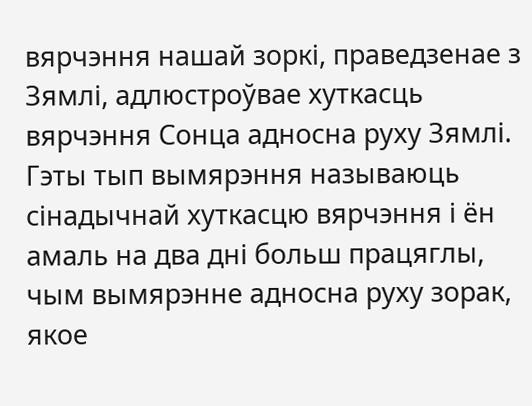вярчэння нашай зоркі, праведзенае з Зямлі, адлюстроўвае хуткасць вярчэння Сонца адносна руху Зямлі. Гэты тып вымярэння называюць сінадычнай хуткасцю вярчэння і ён амаль на два дні больш працяглы, чым вымярэнне адносна руху зорак, якое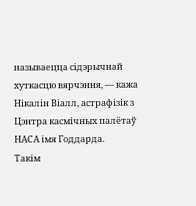называецца сідэрычнай хуткасцю вярчэння, — кажа Нікалін Віалл, астрафізік з Цэнтра касмічных палётаў НАСА імя Годдарда.
Такім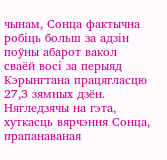чынам, Сонца фактычна робіць больш за адзін поўны абарот вакол сваёй восі за перыяд Кэрынгтана працягласцю 27,3 зямных дзён. Нягледзячы на гэта, хуткасць вярчэння Сонца, прапанаваная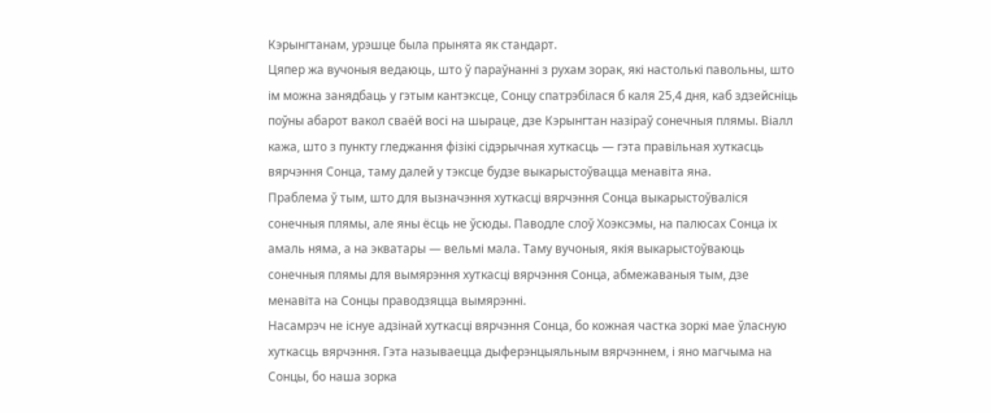Кэрынгтанам, урэшце была прынята як стандарт.
Цяпер жа вучоныя ведаюць, што ў параўнанні з рухам зорак, які настолькі павольны, што ім можна занядбаць у гэтым кантэксце, Сонцу спатрэбілася б каля 25,4 дня, каб здзейсніць поўны абарот вакол сваёй восі на шыраце, дзе Кэрынгтан назіраў сонечныя плямы. Віалл кажа, што з пункту гледжання фізікі сідэрычная хуткасць — гэта правільная хуткасць вярчэння Сонца, таму далей у тэксце будзе выкарыстоўвацца менавіта яна.
Праблема ў тым, што для вызначэння хуткасці вярчэння Сонца выкарыстоўваліся сонечныя плямы, але яны ёсць не ўсюды. Паводле слоў Хоэксэмы, на палюсах Сонца іх амаль няма, а на экватары — вельмі мала. Таму вучоныя, якія выкарыстоўваюць сонечныя плямы для вымярэння хуткасці вярчэння Сонца, абмежаваныя тым, дзе менавіта на Сонцы праводзяцца вымярэнні.
Насамрэч не існуе адзінай хуткасці вярчэння Сонца, бо кожная частка зоркі мае ўласную хуткасць вярчэння. Гэта называецца дыферэнцыяльным вярчэннем, і яно магчыма на Сонцы, бо наша зорка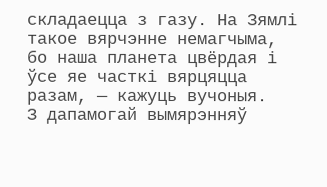складаецца з газу. На Зямлі такое вярчэнне немагчыма, бо наша планета цвёрдая і ўсе яе часткі вярцяцца разам, — кажуць вучоныя.
З дапамогай вымярэнняў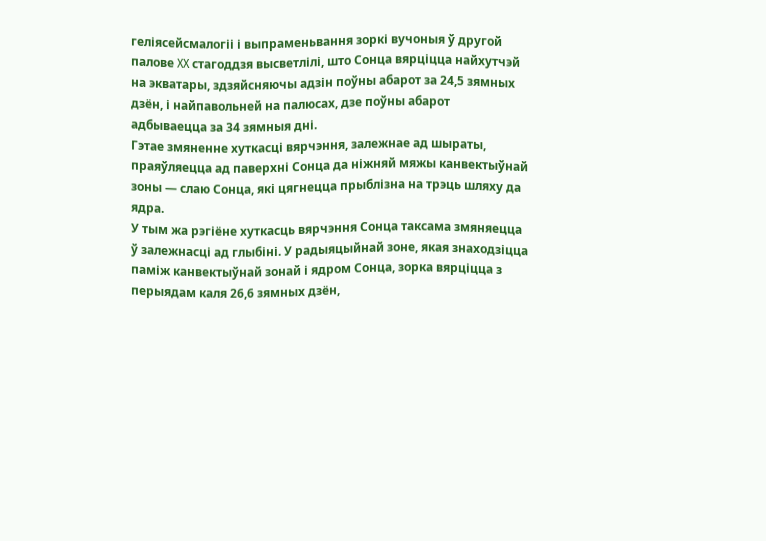геліясейсмалогіі і выпраменьвання зоркі вучоныя ў другой палове XX стагоддзя высветлілі, што Сонца вярціцца найхутчэй на экватары, здзяйсняючы адзін поўны абарот за 24,5 зямных дзён, і найпавольней на палюсах, дзе поўны абарот адбываецца за 34 зямныя дні.
Гэтае змяненне хуткасці вярчэння, залежнае ад шыраты, праяўляецца ад паверхні Сонца да ніжняй мяжы канвектыўнай зоны — слаю Сонца, які цягнецца прыблізна на трэць шляху да ядра.
У тым жа рэгіёне хуткасць вярчэння Сонца таксама змяняецца ў залежнасці ад глыбіні. У радыяцыйнай зоне, якая знаходзіцца паміж канвектыўнай зонай і ядром Сонца, зорка вярціцца з перыядам каля 26,6 зямных дзён,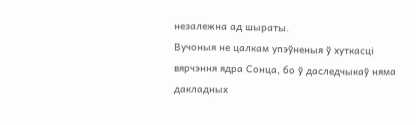незалежна ад шыраты.
Вучоныя не цалкам упэўненыя ў хуткасці вярчэння ядра Сонца, бо ў даследчыкаў няма дакладных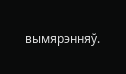вымярэнняў.